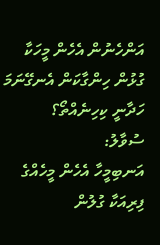އަންހެނުން އެހެން މީހަކާ ގުޅުން ހިންގާކަން އެނގޭނަމަ ހަދާނީ ކިހިނެއްތޯ؟
ސުވާލު:
އަނބިމީހާ އެހެން މީހެއްގެ ފިރިއަކާ ގުލުން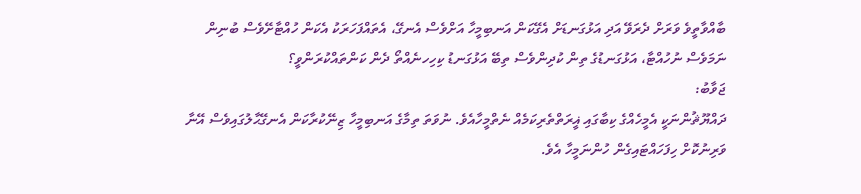ބާއްވާތީވެ ވަރަށް ދެރަވޭ އަދި އަޅުގަނޑަށް އެގޭކަން އަނބިމީހާ އަށްވެސް އެނގޭ، އެތައްފަހަރަކު އެކަން ހުއްޓާށޭވެސް ބުނިން ނަމަވެސް ނުހުއްޓާ، އަޅުގަނޑުގެ ތިން ކުދިންވެސް ތިބޭ އަޅުގަނޑު ކިހިހނެއްތޯ ދެން ކަންތައްކުރަންވީ؟
ޖަވާބު:
ދައްޔޫޘުންނަކީ އެމީހެއްގެ ކިބާގައި ޣީރަތްތެރިކަމެއް ނެތްމީހާއެވެ. ނުވަތަ ތިމާގެ އަނބިމީހާ ޒިނޭކުރާކަން އެނގޭޙާލުގައިވެސް އޭނާ ވަރިނުކޮށް ހިފަހައްޓައިގެން ހުންނަމީހާ އެވެ.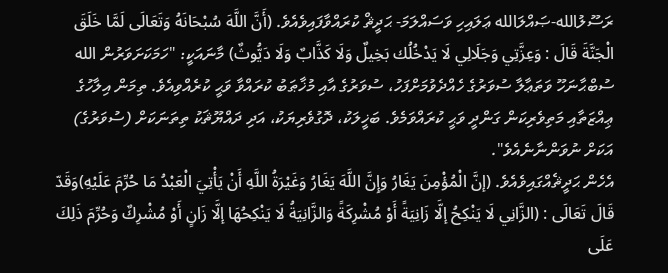ރަސޫލުالله-ޞައްލަالله ޢަލައިހި ވަސައްލަމަ- ޙަދީޘް ކުރައްވާފައިވެއެވެ. (أَنَّ اللَّهَ سُبْحَانَهُ وَتَعَالَى لَمَّا خَلَقَ الْجَنَّةَ قَالَ : وَعِزَّتِي وَجَلَالِي لَا يَدْخُلُك بَخِيلٌ وَلَا كَذَّابٌ وَلَا دَيُّوثٌ) މާނައަކީ: "ހަމަކަށަވަރުން الله ސުބްޙާނަހޫ ވަތަޢާލާ ސުވަރުގެ ހެއްދެވުމަށްފަހު، ސުވަރުގެ އާއި މުޚާޠަބު ކުރައްވާ ވަޙީ ކުރެއްވިއެވެ. ތިމަން އިލާހުގެ ޢިއްޒަތާއި މަތިވެރިކަން ގަންދީ ވަޙީ ކުރައްވަމެވެ. ބަޚީލަކު، ދޮގުވެރިޔަކު، އަދި ދައްޔޫޘަކު ތިތަނަކަށް (ސުވަރުގެ) އަކަށް ނުވަންނާނެއެވެ".
އެހެން ޙަދީޘެއްގައިވެއެވެ. (إنَّ الْمُؤْمِنَ يَغَارُ وَإِنَّ اللَّهَ يَغَارُ وَغَيْرَةُ اللَّهِ أَنْ يَأْتِيَ الْعَبْدُ مَا حُرِّمَ عَلَيْهِ)وَقَدّ قَالَ تَعَالَى : (الزَّانِي لَا يَنْكِحُ إلَّا زَانِيَةً أَوْ مُشْرِكَةً وَالزَّانِيَةُ لَا يَنْكِحُهَا إلَّا زَانٍ أَوْ مُشْرِكٌ وَحُرِّمَ ذَلِكَ عَلَى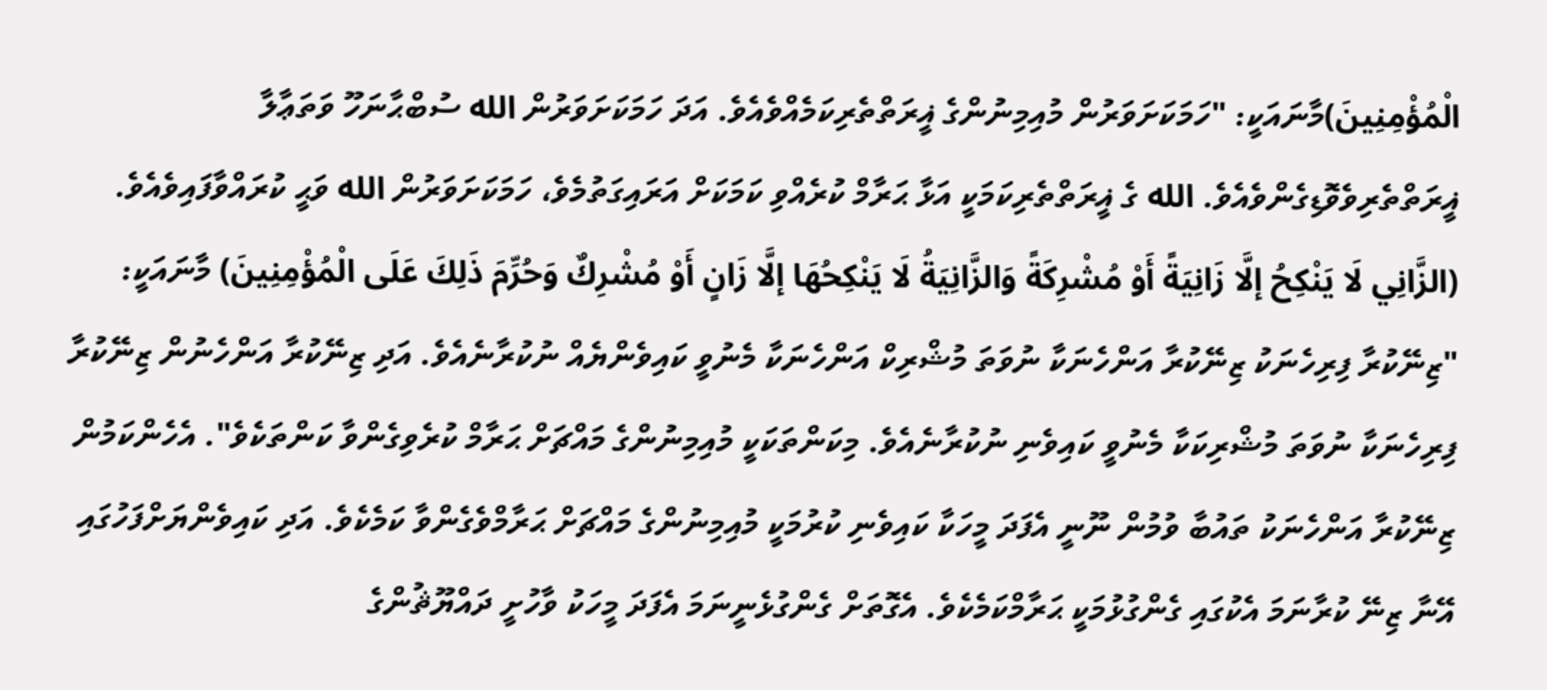الْمُؤْمِنِينَ)މާނައަކީ: "ހަމަކަށަވަރުން މުއިމިނުންގެ ޣީރަތްތެރިކަމެއްވެއެވެ. އަދަ ހަމަކަށަވަރުން الله ސުބްޙާނަހޫ ވަތަޢާލާ ޣީރަތްތެރިވެވޮޑިގެންވެއެވެ. الله ގެ ޣީރަތްތެރިކަމަކީ އަޅާ ޙަރާމް ކުރެއްވި ކަމަކަށް އަރައިގަތުމެވެ، ހަމަކަށަވަރުން الله ވަޙީ ކުރައްވާފައިވެއެވެ. (الزَّانِي لَا يَنْكِحُ إلَّا زَانِيَةً أَوْ مُشْرِكَةً وَالزَّانِيَةُ لَا يَنْكِحُهَا إلَّا زَانٍ أَوْ مُشْرِكٌ وَحُرِّمَ ذَلِكَ عَلَى الْمُؤْمِنِينَ) މާނައަކީ: "ޒިނޭކުރާ ފިރިހެނަކު ޒިނޭކުރާ އަންހެނަކާ ނުވަތަ މުޝްރިކް އަންހެނަކާ މެނުވީ ކައިވެންޔެއް ނުކުރާނެއެވެ. އަދި ޒިނޭކުރާ އަންހެނުން ޒިނޭކުރާ ފިރިހެނަކާ ނުވަތަ މުޝްރިކަކާ މެނުވީ ކައިވެނި ނުކުރާނެއެވެ. މިކަންތަކަކީ މުއިމިނުންގެ މައްޗަށް ޙަރާމް ކުރެވިގެންވާ ކަންތަކެވެ". އެހެންކަމުން ޒިނޭކުރާ އަންހެނަކު ތައުބާ ވުމުން ނޫނީ އެފަދަ މީހަކާ ކައިވެނި ކުރުމަކީ މުއިމިނުންގެ މައްޗަށް ޙަރާމްވެގެންވާ ކަމެކެވެ. އަދި ކައިވެންޔަށްފަހުގައި އޭނާ ޒިނޭ ކުރާނަމަ އެކުގައި ގެންގުޅުމަކީ ޙަރާމްކަމެކެވެ. އެގޮތަށް ގެންގުޅެނީނަމަ އެފަދަ މީހަކު ވާހުށީ ދައްޔޫޘުންގެ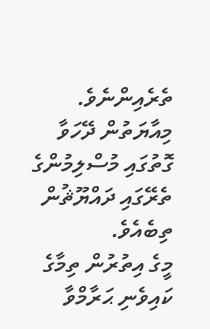ތެރެއިންނެވެ.
މިއާޔަތުން ދޭހަވާ ގޮތުގައި މުސްލިމުންގެ ތެރޭގައި ދައްޔޫޘުން ތިބެއެވެ.
މީގެ އިތުރުން ތިމާގެ ކައިވެނި ޙަރާމްވާ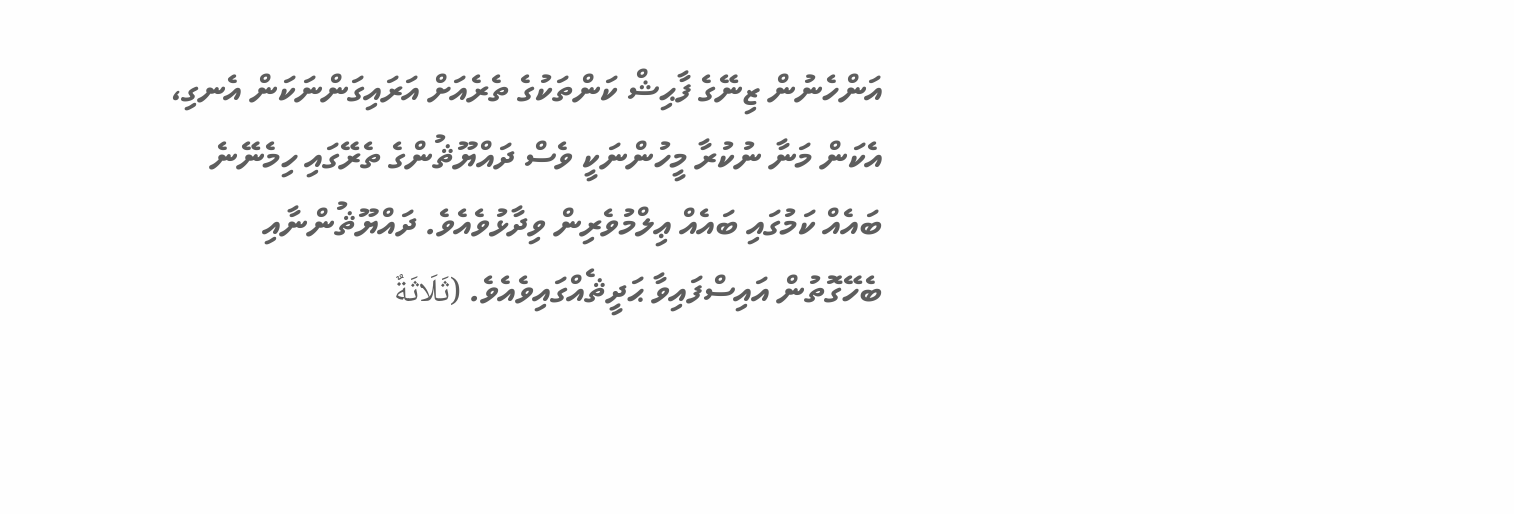އަންހެނުން ޒިނޭގެ ފާޙިޝް ކަންތަކުގެ ތެރެއަށް އަރައިގަންނަކަން އެނގި، އެކަން މަނާ ނުކުރާ މީހުންނަކީ ވެސް ދައްޔޫޘުންގެ ތެރޭގައި ހިމެނޭނެ ބައެއް ކަމުގައި ބައެއް ޢިލްމުވެރިން ވިދާޅުވެއެވެ. ދައްޔޫޘުންނާއި ބެހޭގޮތުން އައިސްފައިވާ ޙަދީޘެއްގައިވެއެވެ. (ثَلَاثَةٌ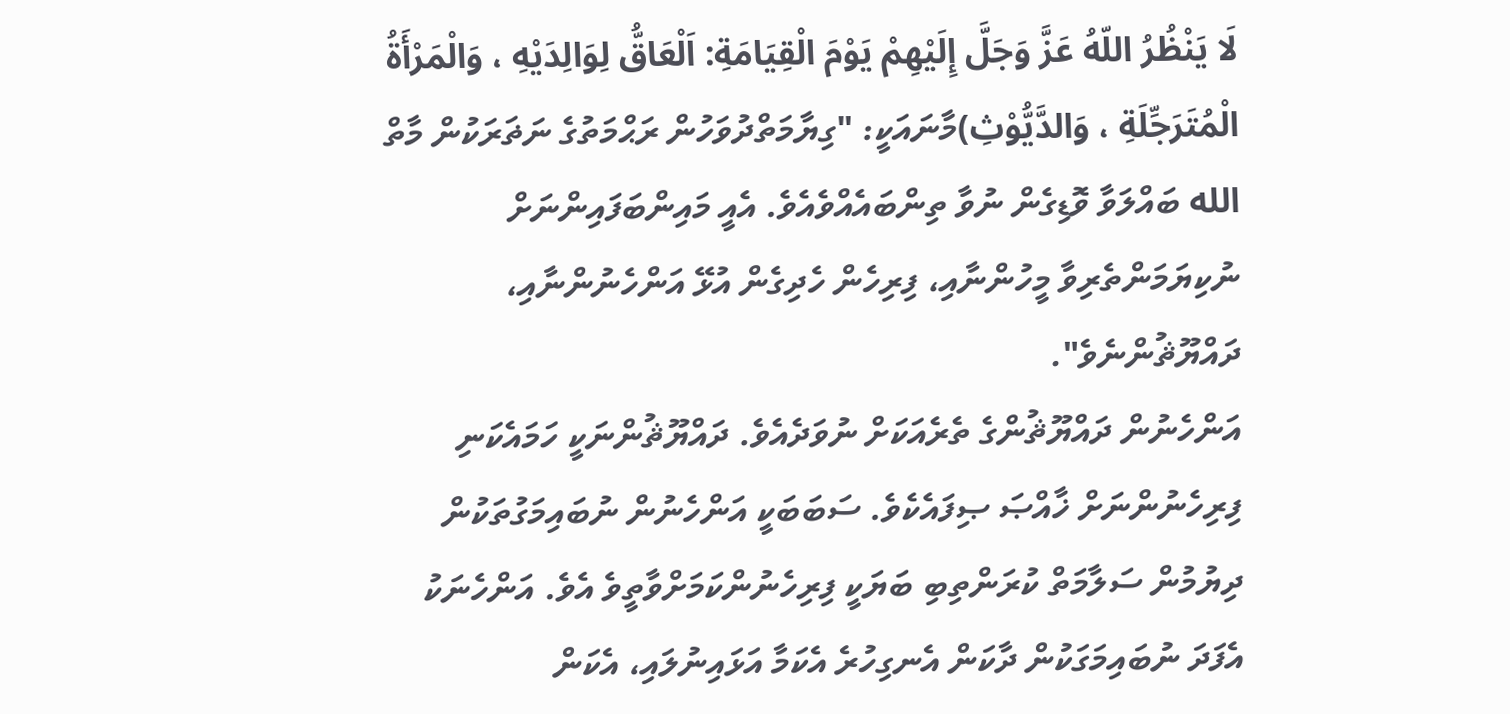لَا يَنْظُرُ اللّهُ عَزَّ وَجَلَّ إِلَيْهِمْ يَوْمَ الْقِيَامَةِ: اَلْعَاقُّ لِوَالِدَيْهِ ، وَالْمَرْأَةُ الْمُتَرَجِّلَةِ ، وَالدَّيُّوْثِ)މާނައަކީ: "ގިޔާމަތްދުވަހުން ރަޙްމަތުގެ ނަޡަރަކުން މާތް الله ބައްލަވާ ވޮޑިގެން ނުވާ ތިންބައެއްވެއެވެ. އެއީ މައިންބަފައިންނަށް ނުކިޔަމަންތެރިވާ މީހުންނާއި، ފިރިހެން ހެދިގެން އުޅޭ އަންހެނުންނާއި، ދައްޔޫޘުންނެވެ".
އަންހެނުން ދައްޔޫޘުންގެ ތެރެއަކަށް ނުވަދެއެވެ. ދައްޔޫޘުންނަކީ ހަމައެކަނި ފިރިހެނުންނަށް ޚާއްޞަ ޞިފައެކެވެ. ސަބަބަކީ އަންހެނުން ނުބައިމަގުތަކުން ދިޔުމުން ސަލާމަތް ކުރަންތިބި ބަޔަކީ ފިރިހެނުންކަމަށްވާތީވެ އެވެ. އަންހެނަކު އެފަދަ ނުބައިމަގަކުން ދާކަން އެނގިހުރެ އެކަމާ އަޅައިނުލައި، އެކަން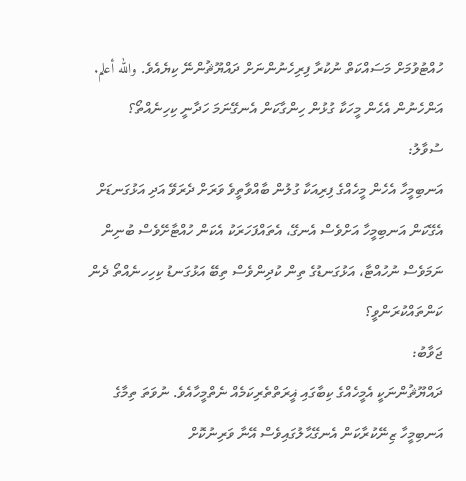ހުއްޓުވުމަށް މަސައްކަތް ނުކުރާ ފިރިހެނުންނަށް ދައްޔޫޘުންނޭ ކިޔެއެވެ. والله أعلم.
އަންހެނުން އެހެން މީހަކާ ގުޅުން ހިންގާކަން އެނގޭނަމަ ހަދާނީ ކިހިނެއްތޯ؟
ސުވާލު:
އަނބިމީހާ އެހެން މީހެއްގެ ފިރިއަކާ ގުލުން ބާއްވާތީވެ ވަރަށް ދެރަވޭ އަދި އަޅުގަނޑަށް އެގޭކަން އަނބިމީހާ އަށްވެސް އެނގޭ، އެތައްފަހަރަކު އެކަން ހުއްޓާށޭވެސް ބުނިން ނަމަވެސް ނުހުއްޓާ، އަޅުގަނޑުގެ ތިން ކުދިންވެސް ތިބޭ އަޅުގަނޑު ކިހިހނެއްތޯ ދެން ކަންތައްކުރަންވީ؟
ޖަވާބު:
ދައްޔޫޘުންނަކީ އެމީހެއްގެ ކިބާގައި ޣީރަތްތެރިކަމެއް ނެތްމީހާއެވެ. ނުވަތަ ތިމާގެ އަނބިމީހާ ޒިނޭކުރާކަން އެނގޭޙާލުގައިވެސް އޭނާ ވަރިނުކޮށް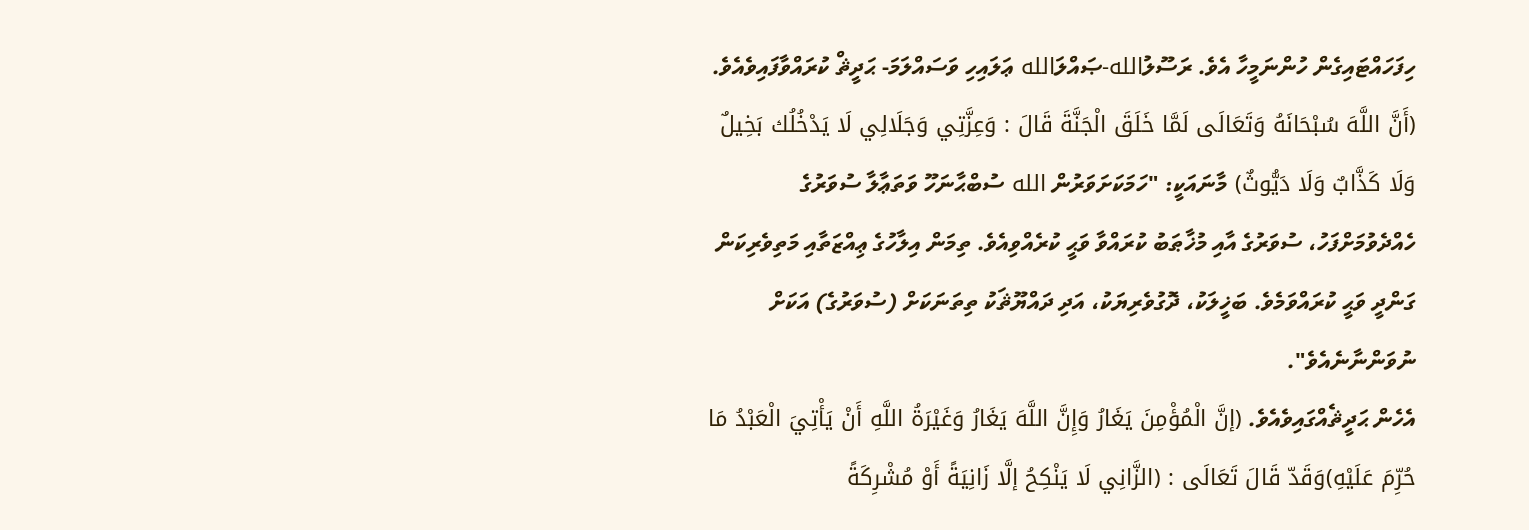ހިފަހައްޓައިގެން ހުންނަމީހާ އެވެ. ރަސޫލުالله-ޞައްލަالله ޢަލައިހި ވަސައްލަމަ- ޙަދީޘް ކުރައްވާފައިވެއެވެ. (أَنَّ اللَّهَ سُبْحَانَهُ وَتَعَالَى لَمَّا خَلَقَ الْجَنَّةَ قَالَ : وَعِزَّتِي وَجَلَالِي لَا يَدْخُلُك بَخِيلٌ وَلَا كَذَّابٌ وَلَا دَيُّوثٌ) މާނައަކީ: "ހަމަކަށަވަރުން الله ސުބްޙާނަހޫ ވަތަޢާލާ ސުވަރުގެ ހެއްދެވުމަށްފަހު، ސުވަރުގެ އާއި މުޚާޠަބު ކުރައްވާ ވަޙީ ކުރެއްވިއެވެ. ތިމަން އިލާހުގެ ޢިއްޒަތާއި މަތިވެރިކަން ގަންދީ ވަޙީ ކުރައްވަމެވެ. ބަޚީލަކު، ދޮގުވެރިޔަކު، އަދި ދައްޔޫޘަކު ތިތަނަކަށް (ސުވަރުގެ) އަކަށް ނުވަންނާނެއެވެ".
އެހެން ޙަދީޘެއްގައިވެއެވެ. (إنَّ الْمُؤْمِنَ يَغَارُ وَإِنَّ اللَّهَ يَغَارُ وَغَيْرَةُ اللَّهِ أَنْ يَأْتِيَ الْعَبْدُ مَا حُرِّمَ عَلَيْهِ)وَقَدّ قَالَ تَعَالَى : (الزَّانِي لَا يَنْكِحُ إلَّا زَانِيَةً أَوْ مُشْرِكَةً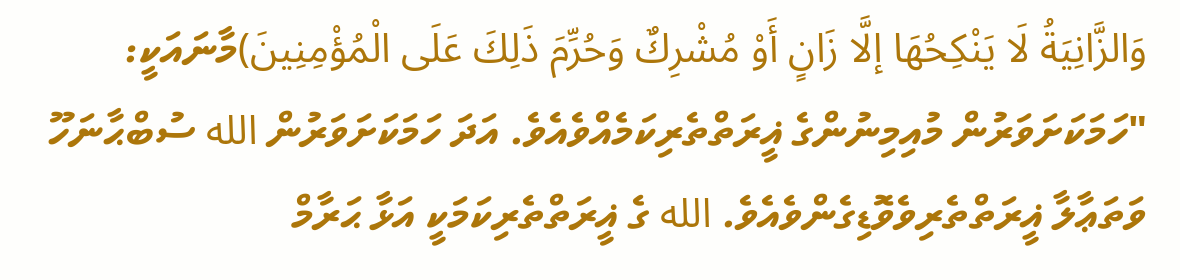وَالزَّانِيَةُ لَا يَنْكِحُهَا إلَّا زَانٍ أَوْ مُشْرِكٌ وَحُرِّمَ ذَلِكَ عَلَى الْمُؤْمِنِينَ)މާނައަކީ: "ހަމަކަށަވަރުން މުއިމިނުންގެ ޣީރަތްތެރިކަމެއްވެއެވެ. އަދަ ހަމަކަށަވަރުން الله ސުބްޙާނަހޫ ވަތަޢާލާ ޣީރަތްތެރިވެވޮޑިގެންވެއެވެ. الله ގެ ޣީރަތްތެރިކަމަކީ އަޅާ ޙަރާމް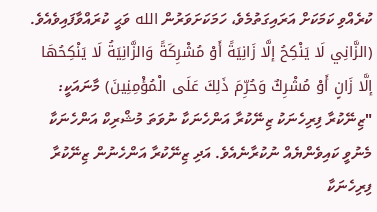ކުރެއްވި ކަމަކަށް އަރައިގަތުމެވެ، ހަމަކަށަވަރުން الله ވަޙީ ކުރައްވާފައިވެއެވެ. (الزَّانِي لَا يَنْكِحُ إلَّا زَانِيَةً أَوْ مُشْرِكَةً وَالزَّانِيَةُ لَا يَنْكِحُهَا إلَّا زَانٍ أَوْ مُشْرِكٌ وَحُرِّمَ ذَلِكَ عَلَى الْمُؤْمِنِينَ) މާނައަކީ: "ޒިނޭކުރާ ފިރިހެނަކު ޒިނޭކުރާ އަންހެނަކާ ނުވަތަ މުޝްރިކް އަންހެނަކާ މެނުވީ ކައިވެންޔެއް ނުކުރާނެއެވެ. އަދި ޒިނޭކުރާ އަންހެނުން ޒިނޭކުރާ ފިރިހެނަކާ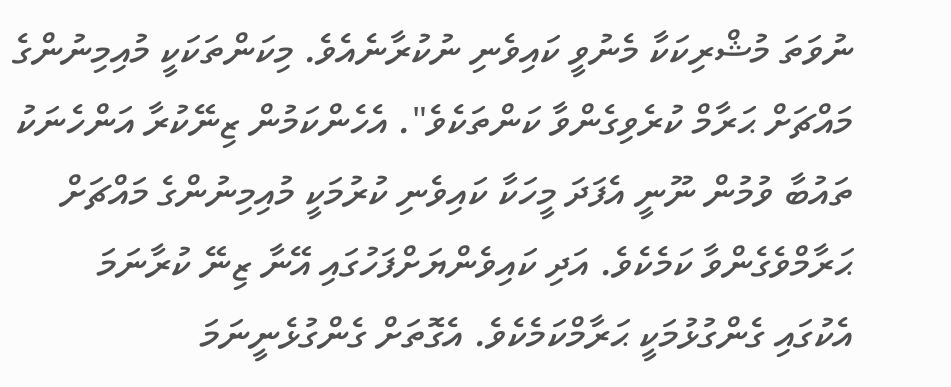ނުވަތަ މުޝްރިކަކާ މެނުވީ ކައިވެނި ނުކުރާނެއެވެ. މިކަންތަކަކީ މުއިމިނުންގެ މައްޗަށް ޙަރާމް ކުރެވިގެންވާ ކަންތަކެވެ". އެހެންކަމުން ޒިނޭކުރާ އަންހެނަކު ތައުބާ ވުމުން ނޫނީ އެފަދަ މީހަކާ ކައިވެނި ކުރުމަކީ މުއިމިނުންގެ މައްޗަށް ޙަރާމްވެގެންވާ ކަމެކެވެ. އަދި ކައިވެންޔަށްފަހުގައި އޭނާ ޒިނޭ ކުރާނަމަ އެކުގައި ގެންގުޅުމަކީ ޙަރާމްކަމެކެވެ. އެގޮތަށް ގެންގުޅެނީނަމަ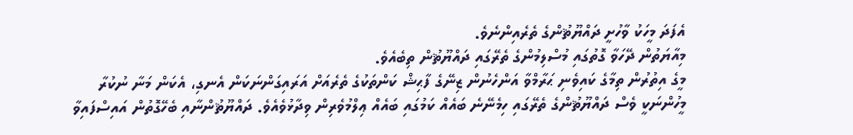އެފަދަ މީހަކު ވާހުށީ ދައްޔޫޘުންގެ ތެރެއިންނެވެ.
މިއާޔަތުން ދޭހަވާ ގޮތުގައި މުސްލިމުންގެ ތެރޭގައި ދައްޔޫޘުން ތިބެއެވެ.
މީގެ އިތުރުން ތިމާގެ ކައިވެނި ޙަރާމްވާ އަންހެނުން ޒިނޭގެ ފާޙިޝް ކަންތަކުގެ ތެރެއަށް އަރައިގަންނަކަން އެނގި، އެކަން މަނާ ނުކުރާ މީހުންނަކީ ވެސް ދައްޔޫޘުންގެ ތެރޭގައި ހިމެނޭނެ ބައެއް ކަމުގައި ބައެއް ޢިލްމުވެރިން ވިދާޅުވެއެވެ. ދައްޔޫޘުންނާއި ބެހޭގޮތުން އައިސްފައިވާ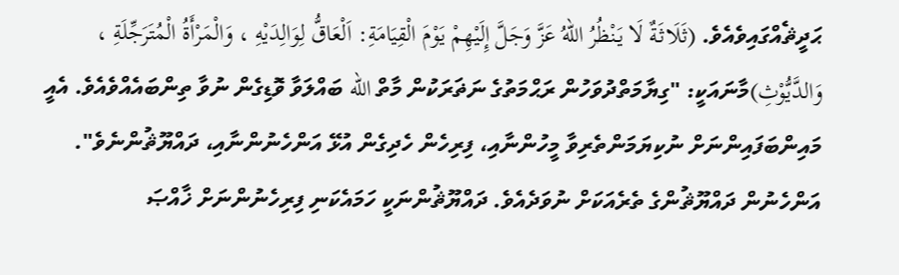ޙަދީޘެއްގައިވެއެވެ. (ثَلَاثَةٌ لَا يَنْظُرُ اللّهُ عَزَّ وَجَلَّ إِلَيْهِمْ يَوْمَ الْقِيَامَةِ: اَلْعَاقُّ لِوَالِدَيْهِ ، وَالْمَرْأَةُ الْمُتَرَجِّلَةِ ، وَالدَّيُّوْثِ)މާނައަކީ: "ގިޔާމަތްދުވަހުން ރަޙްމަތުގެ ނަޡަރަކުން މާތް الله ބައްލަވާ ވޮޑިގެން ނުވާ ތިންބައެއްވެއެވެ. އެއީ މައިންބަފައިންނަށް ނުކިޔަމަންތެރިވާ މީހުންނާއި، ފިރިހެން ހެދިގެން އުޅޭ އަންހެނުންނާއި، ދައްޔޫޘުންނެވެ".
އަންހެނުން ދައްޔޫޘުންގެ ތެރެއަކަށް ނުވަދެއެވެ. ދައްޔޫޘުންނަކީ ހަމައެކަނި ފިރިހެނުންނަށް ޚާއްޞަ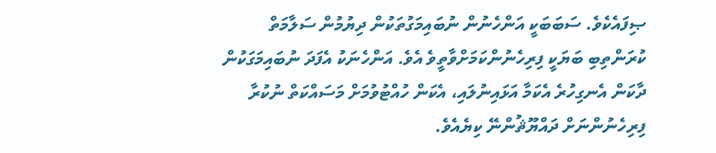ޞިފައެކެވެ. ސަބަބަކީ އަންހެނުން ނުބައިމަގުތަކުން ދިޔުމުން ސަލާމަތް ކުރަންތިބި ބަޔަކީ ފިރިހެނުންކަމަށްވާތީވެ އެވެ. އަންހެނަކު އެފަދަ ނުބައިމަގަކުން ދާކަން އެނގިހުރެ އެކަމާ އަޅައިނުލައި، އެކަން ހުއްޓުވުމަށް މަސައްކަތް ނުކުރާ ފިރިހެނުންނަށް ދައްޔޫޘުންނޭ ކިޔެއެވެ.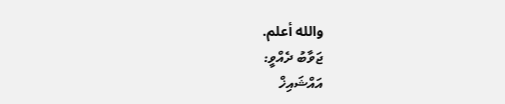والله أعلم.
ޖަވާބު ދެއްވީ:
އައްޝައިޚް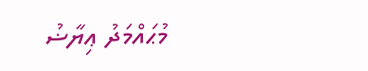މުޙައްމަދު ޢިޔާޟު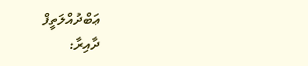ޢަބްދުއްލަތީފް
ދާއިރާ: